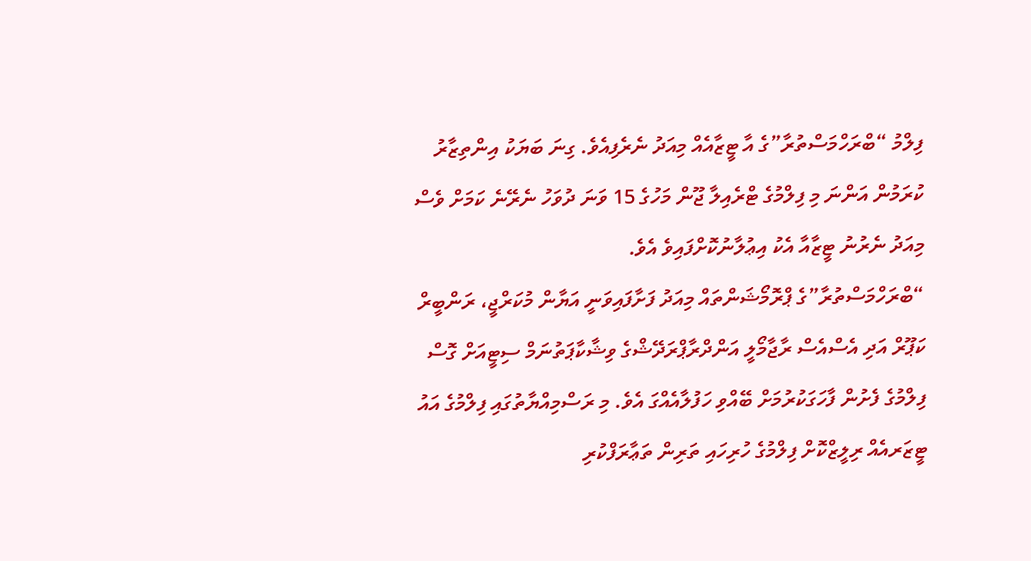ފިލްމު “ބްރަހްމަސްތުރާ”ގެ އާ ޓީޒާއެއް މިއަދު ނެރެފިއެވެ. ގިނަ ބަޔަކު އިންތިޒާރު ކުރަމުން އަންނަ މި ފިލްމުގެ ޓްރެއިލާ ޖޫން މަހުގެ 15 ވަނަ ދުވަހު ނެރޭނެ ކަމަށް ވެސް މިއަދު ނެރުނު ޓީޒާއާ އެކު އިޢުލާނުކޮށްފައިވެ އެވެ.
“ބްރަހްމަސްތުރާ”ގެ ޕްރޮމޯޝަންތައް މިއަދު ފަށާފައިވަނީ އަޔާން މުކަރްޖީ، ރަންބީރް ކަޕޫރް އަދި އެސްއެސް ރާޖާމޯލީ އަންދްރާޕްރަދޭޝްގެ ވިޝާކާޕަތުނަމް ސިޓީއަށް ގޮސް ފިލްމުގެ ފެށުން ފާހަގަކުރުމަށް ބޭއްވި ހަފުލާއެއްގަ އެވެ. މި ރަސްމިއްޔާތުގައި ފިލްމުގެ އައު ޓީޒަރއެއް ރިލީޒްކޮށް ފިލްމުގެ ހުރިހައި ތަރިން ތަޢާރަފްކުރި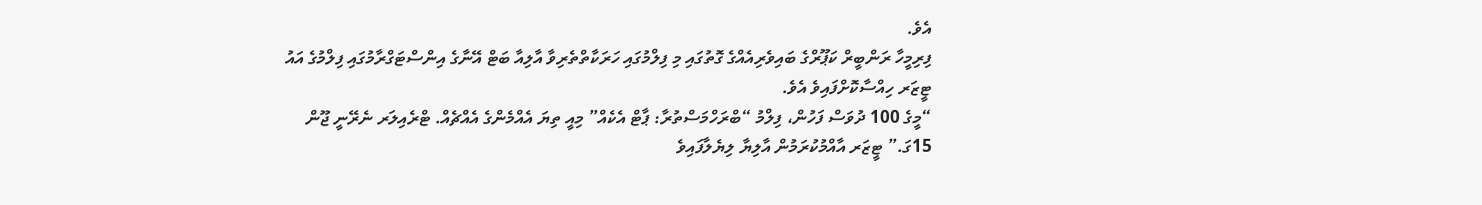އެވެ.
ފިރިމީހާ ރަންބީރް ކަޕޫރްގެ ބައިވެރިއެއްގެ ގޮތުގައި މި ފިލްމުގައި ހަރަކާތްތެރިވާ އާލިއާ ބަޓް އޭނާގެ އިންސްޓަގްރާމުގައި ފިލްމުގެ އައު ޓީޒަރ ހިއްސާކޮށްފައިވެ އެވެ.
“މީގެ 100 ދުވަސް ފަހުން، ފިލްމު “ބްރަހްމަސްތުރާ: ޕާޓް އެކެއް” މިއީ ތިޔަ އެއްމެންގެ އެއްޗެއް. ޓްރެއިލަރ ނެރޭނީ ޖޫން 15ގަ.” ޓީޒަރ އާއްމުކުރަމުން އާލިޔާ ލިޔެލާފައިވެ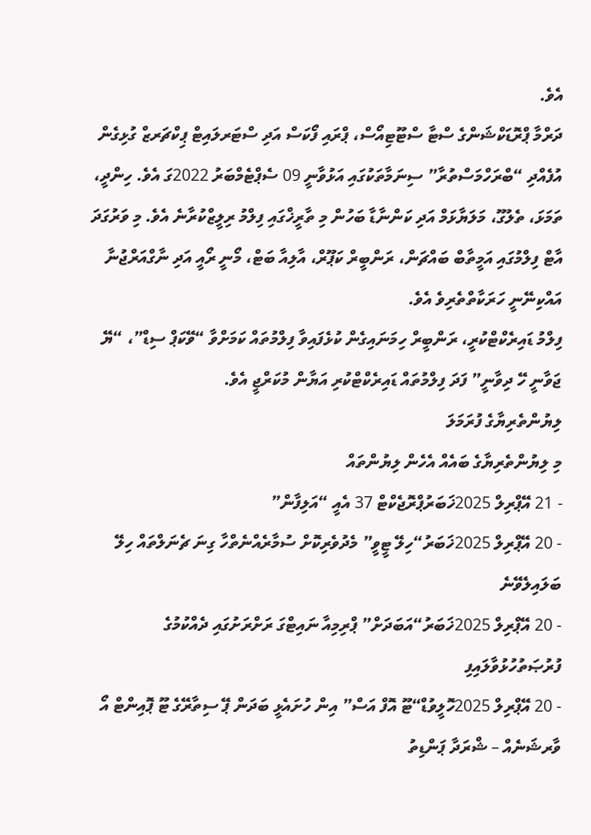އެވެ.
ދަރްމާ ޕްރޮޑަކްޝަންގެ ސްޓާ ސްޓޫޓިއޯސް، ޕްރައި ފޯކަސް އަދި ސްޓަރލައިޓް ޕިކްޗަރޒް ގުޅިގެން އުފެއްދި “ބްރަހްމަސްތުރާ” ސިނަމާތަކުގައި އަޅުވާނީ 09 ސެޕްޓެމްބަރު 2022ގަ އެވެ. ހިންދީ، ތަމަޅަ، ތެލުގޫ، މަލަޔާޅަމް އަދި ކަންނާޑާ ބަހުން މި ތާރީޚްގައި ފިލްމު ރިލީޒްކުރާނެ އެވެ. މި ވަރުގަދަ އާޓް ފިލްމުގައި އަމީތާބް ބައްޗަން، ރަންބީރް ކަޕޫރް، އާލިއާ ބަޓް، މޯނީ ރޯއީ އަދި ނާގްއަރްޖުނާ އައްކިނޭނީ ހަރަކާތްތެރިވެ އެވެ.
ފިލްމު ޑައިރެކްޓްކުރީ، ރަންބީރް ހިމަނައިގެން ކުޅެފައިވާ ފިލްމުތައް ކަމަށްވާ “ވޭކަޕް ސިޑް”، “ޔޭ ޖަވާނީ ހޭ ދިވާނީ” ފަދަ ފިލްމުތައް ޑައިރެކްޓްކުރި އަޔާން މުކަރްޖީ އެވެ.
ލިޔުންތެރިޔާގެ ފުރަމަލަ
މި ލިޔުންތެރިޔާގެ ބައެއް އެހެން ލިޔުންތައް
- 21 އޭޕްރިލް 2025ޚަބަރުޕްރޮޖެކްޓް 37 އެއީ “އަލިފާން”
- 20 އޭޕްރިލް 2025ޚަބަރު“ހިލޭ ޓީވީ” މެދުވެރިކޮށް ސުމާރެއްނެތްހާ ގިނަ ޗެނަލްތައް ހިލޭ ބަލައިލެވޭނެ
- 20 އޭޕްރިލް 2025ޚަބަރު“އަބަދަށް” ޕްރިމިއާ ނައިޓްގަ ރަށްރަށުގައި ދެއްކުމުގެ ފުރުޞަތުހުޅުވާލައިފި
- 20 އޭޕްރިލް 2025ހޮލީވުޑް“ޓޫ އޮފް އަސް” އިން ހުށައެޅީ ބަދަން ޕޭ ސިތާރޭގެ ޓޫ ޕޮއިންޓް އޯ ވާރޝަނެއް – ޝްރަދާ ޕަންޑިތު